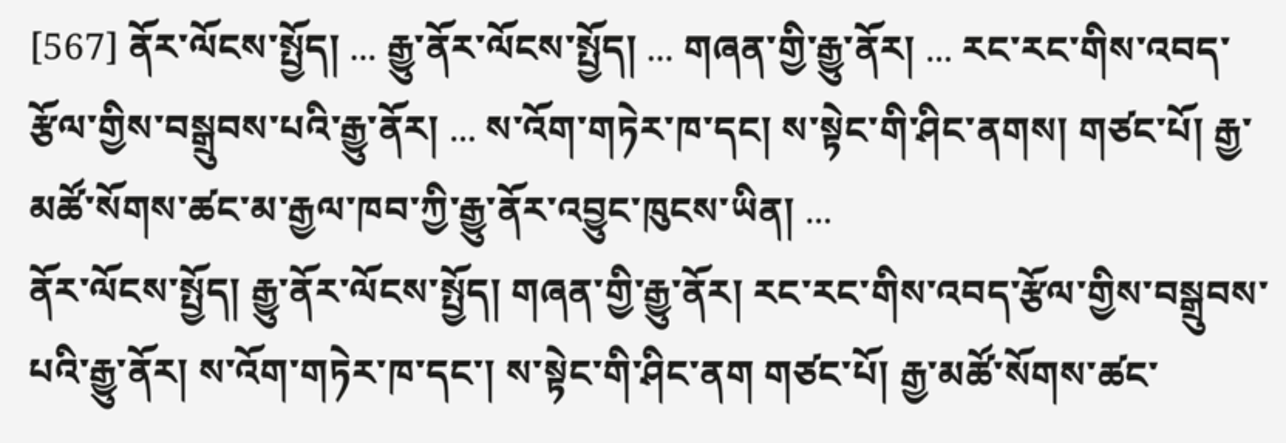[567] ནོར་ལོངས་སྤྱོད། ... རྒྱུ་ནོར་ལོངས་སྤྱོད། ... གཞན་གྱི་རྒྱུ་ནོར། ... རང་རང་གིས་འབད་རྩོལ་གྱིས་བསྒྲུབས་པའི་རྒྱུ་ནོར། ... ས་འོག་གཏེར་ཁ་དང། ས་སྟེང་གི་ཤིང་ནགས། གཙང་པོ། རྒྱ་མཚོ་སོགས་ཚང་མ་རྒྱལ་ཁབ་ཀྱི་རྒྱུ་ནོར་འབྱུང་ཁུངས་ཡིན། ...
ནོར་ལོངས་སྤྱོད། རྒྱུ་ནོར་ལོངས་སྤྱོད། གཞན་གྱི་རྒྱུ་ནོར། རང་རང་གིས་འབད་རྩོལ་གྱིས་བསྒྲུབས་པའི་རྒྱུ་ནོར། ས་འོག་གཏེར་ཁ་དང་། ས་སྟེང་གི་ཤིང་ནག གཙང་པོ། རྒྱ་མཚོ་སོགས་ཚང་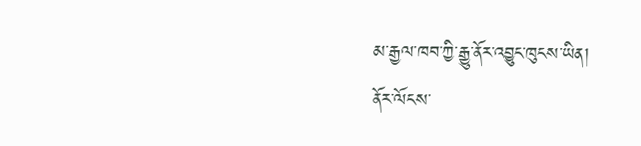མ་རྒྱལ་ཁབ་ཀྱི་རྒྱུ་ནོར་འབྱུང་ཁུངས་ཡིན།
ནོར་ལོངས་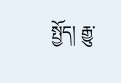སྤྱོད། རྒྱུ་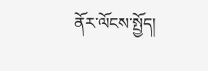ནོར་ལོངས་སྤྱོད།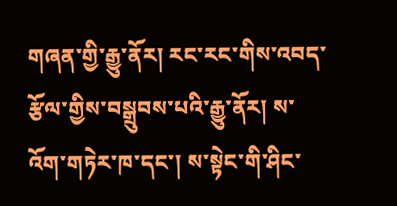གཞན་གྱི་རྒྱུ་ནོར། རང་རང་གིས་འབད་རྩོལ་གྱིས་བསྒྲུབས་པའི་རྒྱུ་ནོར། ས་འོག་གཏེར་ཁ་དང་། ས་སྟེང་གི་ཤིང་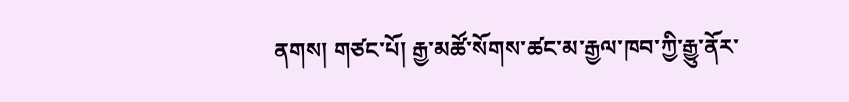ནགས། གཙང་པོ། རྒྱ་མཚོ་སོགས་ཚང་མ་རྒྱལ་ཁབ་ཀྱི་རྒྱུ་ནོར་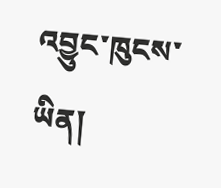འབྱུང་ཁུངས་ཡིན།